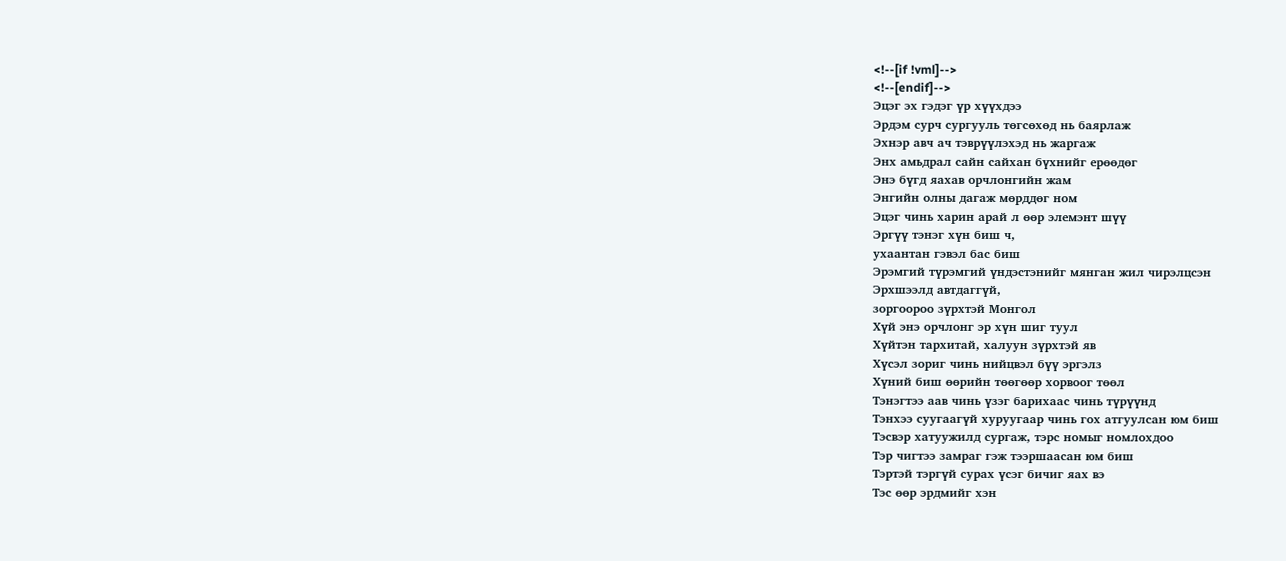<!--[if !vml]-->
<!--[endif]-->
Эцэг эх гэдэг үр хүүхдээ
Эрдэм сурч сургууль төгсөхөд нь баярлаж
Эхнэр авч ач тэврүүлэхэд нь жаргаж
Энх амьдрал сайн сайхан бүхнийг ерөөдөг
Энэ бүгд яахав орчлонгийн жам
Энгийн олны дагаж мөрддөг ном
Эцэг чинь харин арай л өөр элемэнт шүү
Эргүү тэнэг хүн биш ч,
ухаантан гэвэл бас биш
Эрэмгий түрэмгий үндэстэнийг мянган жил чирэлцсэн
Эрхшээлд автдаггүй,
зоргоороо зүрхтэй Монгол
Хүй энэ орчлонг эр хүн шиг туул
Хүйтэн тархитай, халуун зүрхтэй яв
Хүсэл зориг чинь нийцвэл бүү эргэлз
Хүний биш өөрийн төөгөөр хорвоог төөл
Тэнэгтээ аав чинь үзэг барихаас чинь түрүүнд
Тэнхээ суугаагүй хуруугаар чинь гох атгуулсан юм биш
Тэсвэр хатуужилд сургаж, тэрс номыг номлохдоо
Тэр чигтээ замраг гэж тээршаасан юм биш
Тэртэй тэргүй сурах үсэг бичиг яах вэ
Тэс өөр эрдмийг хэн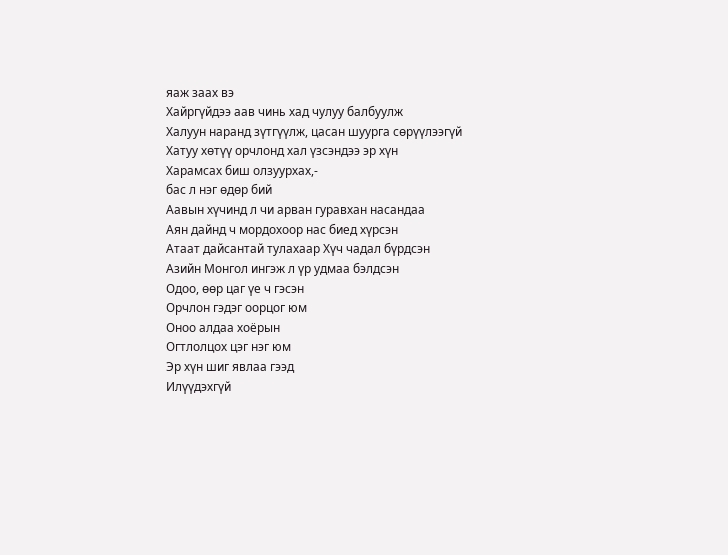яаж заах вэ
Хайргүйдээ аав чинь хад чулуу балбуулж
Халуун наранд зүтгүүлж, цасан шуурга сөрүүлээгүй
Хатуу хөтүү орчлонд хал үзсэндээ эр хүн
Харамсах биш олзуурхах,-
бас л нэг өдөр бий
Аавын хүчинд л чи арван гуравхан насандаа
Аян дайнд ч мордохоор нас биед хүрсэн
Атаат дайсантай тулахаар Хүч чадал бүрдсэн
Азийн Монгол ингэж л үр удмаа бэлдсэн
Одоо, өөр цаг үе ч гэсэн
Орчлон гэдэг оорцог юм
Оноо алдаа хоёрын
Огтлолцох цэг нэг юм
Эр хүн шиг явлаа гээд
Илүүдэхгүй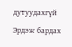дутуудахгүй
Эрдэж бардах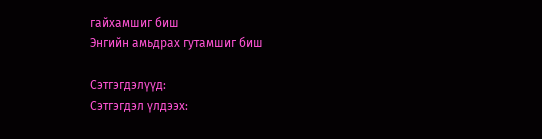гайхамшиг биш
Энгийн амьдрах гутамшиг биш

Сэтгэгдэлүүд:
Сэтгэгдэл үлдээх: